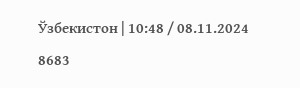Ўзбекистон | 10:48 / 08.11.2024
8683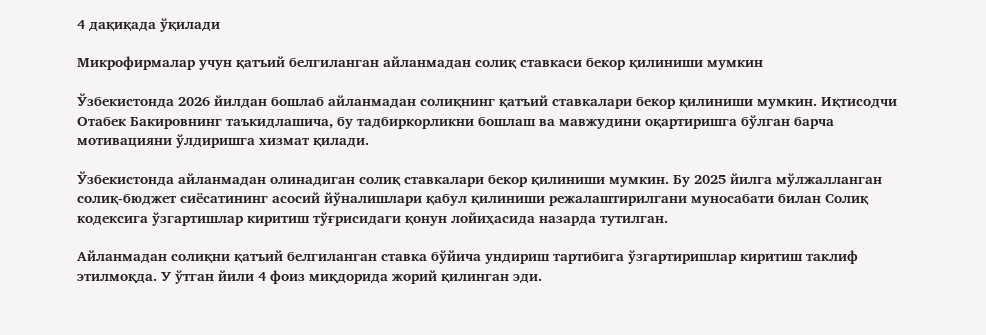4 дақиқада ўқилади

Микрофирмалар учун қатъий белгиланган айланмадан солиқ ставкаси бекор қилиниши мумкин

Ўзбекистонда 2026 йилдан бошлаб айланмадан солиқнинг қатъий ставкалари бекор қилиниши мумкин. Иқтисодчи Отабек Бакировнинг таъкидлашича, бу тадбиркорликни бошлаш ва мавжудини оқартиришга бўлган барча мотивацияни ўлдиришга хизмат қилади.

Ўзбекистонда айланмадан олинадиган солиқ ставкалари бекор қилиниши мумкин. Бу 2025 йилга мўлжалланган солиқ-бюджет сиёсатининг асосий йўналишлари қабул қилиниши режалаштирилгани муносабати билан Солиқ кодексига ўзгартишлар киритиш тўғрисидаги қонун лойиҳасида назарда тутилган.

Айланмадан солиқни қатъий белгиланган ставка бўйича ундириш тартибига ўзгартиришлар киритиш таклиф этилмоқда. У ўтган йили 4 фоиз миқдорида жорий қилинган эди.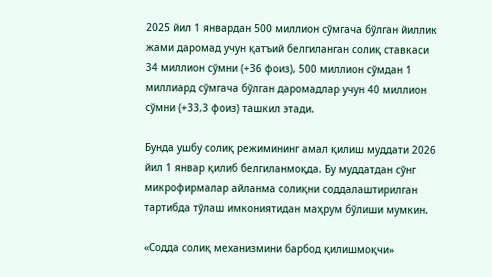2025 йил 1 январдан 500 миллион сўмгача бўлган йиллик жами даромад учун қатъий белгиланган солиқ ставкаси 34 миллион сўмни (+36 фоиз), 500 миллион сўмдан 1 миллиард сўмгача бўлган даромадлар учун 40 миллион сўмни (+33,3 фоиз) ташкил этади.

Бунда ушбу солиқ режимининг амал қилиш муддати 2026 йил 1 январ қилиб белгиланмоқда. Бу муддатдан сўнг микрофирмалар айланма солиқни соддалаштирилган тартибда тўлаш имкониятидан маҳрум бўлиши мумкин.

«Содда солиқ механизмини барбод қилишмоқчи»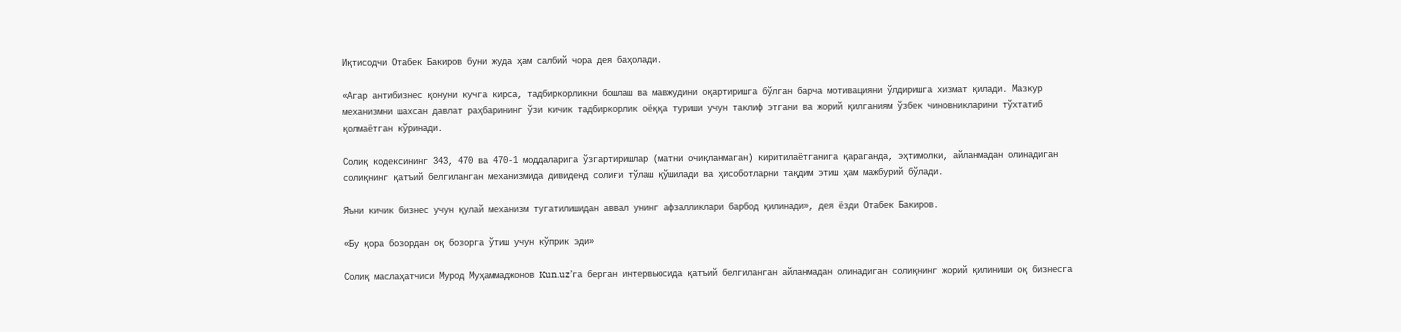Иқтисодчи Отабек Бакиров буни жуда ҳам салбий чора дея баҳолади.

«Агар антибизнес қонуни кучга кирса, тадбиркорликни бошлаш ва мавжудини оқартиришга бўлган барча мотивацияни ўлдиришга хизмат қилади. Мазкур механизмни шахсан давлат раҳбарининг ўзи кичик тадбиркорлик оёққа туриши учун таклиф этгани ва жорий қилганиям ўзбек чиновникларини тўхтатиб қолмаётган кўринади.

Солиқ кодексининг 343, 470 ва 470-1 моддаларига ўзгартиришлар (матни очиқланмаган) киритилаётганига қараганда, эҳтимолки, айланмадан олинадиган солиқнинг қатъий белгиланган механизмида дивиденд солиғи тўлаш қўшилади ва ҳисоботларни тақдим этиш ҳам мажбурий бўлади.

Яъни кичик бизнес учун қулай механизм тугатилишидан аввал унинг афзалликлари барбод қилинади», дея ёзди Отабек Бакиров.

«Бу қора бозордан оқ бозорга ўтиш учун кўприк эди»

Солиқ маслаҳатчиси Мурод Муҳаммаджонов Kun.uz’га берган интервьюсида қатъий белгиланган айланмадан олинадиган солиқнинг жорий қилиниши оқ бизнесга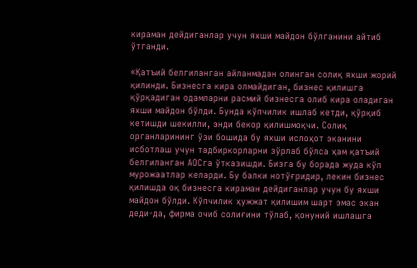кираман дейдиганлар учун яхши майдон бўлганини айтиб ўтганди.

«Қатъий белгиланган айланмадан олинган солиқ яхши жорий қилинди. Бизнесга кира олмайдиган, бизнес қилишга қўрқадиган одамларни расмий бизнесга олиб кира оладиган яхши майдон бўлди. Бунда кўпчилик ишлаб кетди, қўрқиб кетишди шекилли, энди бекор қилишмоқчи. Солиқ органларининг ўзи бошида бу яхши ислоҳот эканини исботлаш учун тадбиркорларни зўрлаб бўлса ҳам қатъий белгиланган АОСга ўтказишди. Бизга бу борада жуда кўп мурожаатлар келарди. Бу балки нотўғридир, лекин бизнес қилишда оқ бизнесга кираман дейдиганлар учун бу яхши майдон бўлди. Кўпчилик ҳужжат қилишим шарт эмас экан деди-да, фирма очиб солиғини тўлаб, қонуний ишлашга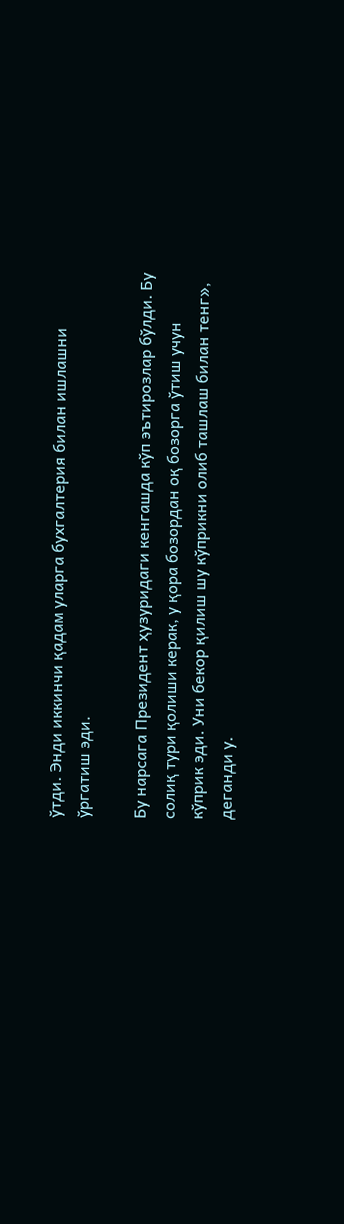ўтди. Энди иккинчи қадам уларга бухгалтерия билан ишлашни ўргатиш эди.

Бу нарсага Президент ҳузуридаги кенгашда кўп эътирозлар бўлди. Бу солиқ тури қолиши керак, у қора бозордан оқ бозорга ўтиш учун кўприк эди. Уни бекор қилиш шу кўприкни олиб ташлаш билан тенг», деганди у.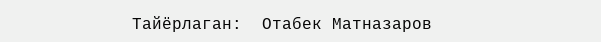Тайёрлаган:  Отабек Матназаров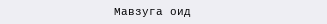Мавзуга оид